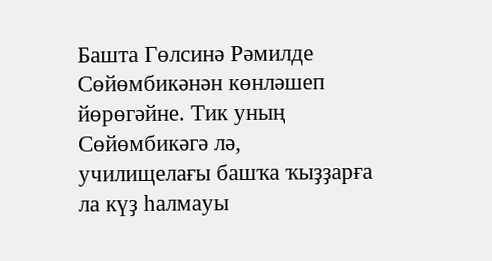Башта Гөлсинә Рәмилде Сөйөмбикәнән көнләшеп йөрөгәйне. Тик уның Сөйөмбикәгә лә, училищелағы башҡа ҡыҙҙарға ла күҙ һалмауы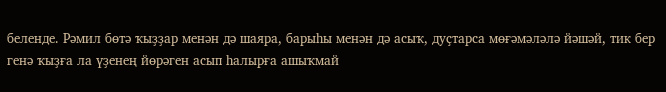беленде. Рәмил бөтә ҡыҙҙар менән дә шаяра, барыһы менән дә асыҡ, дуҫтарса мөғәмәләлә йәшәй, тик бер генә ҡыҙға ла үҙенең йөрәген асып һалырға ашыҡмай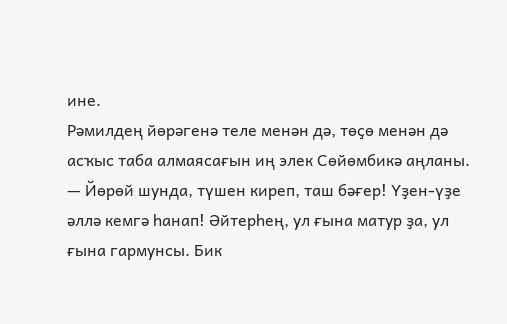ине.
Рәмилдең йөрәгенә теле менән дә, төҫө менән дә асҡыс таба алмаясағын иң элек Сөйөмбикә аңланы.
— Йөрөй шунда, түшен киреп, таш бәғер! Үҙен-үҙе әллә кемгә һанап! Әйтерһең, ул ғына матур ҙа, ул ғына гармунсы. Бик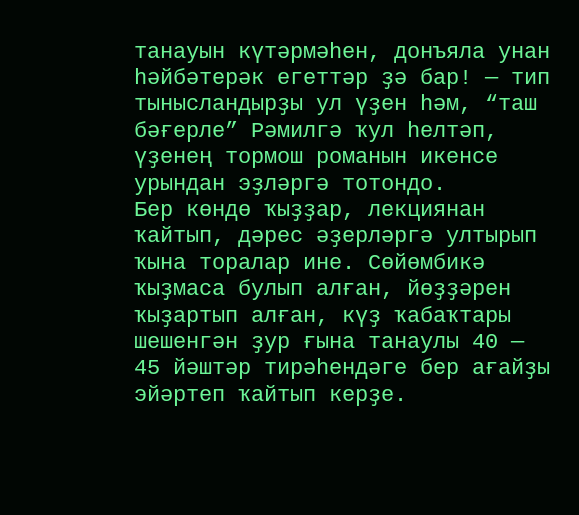танауын күтәрмәһен, донъяла унан һәйбәтерәк егеттәр ҙә бар! — тип тынысландырҙы ул үҙен һәм, “таш бәғерле” Рәмилгә ҡул һелтәп, үҙенең тормош романын икенсе урындан эҙләргә тотондо.
Бер көндө ҡыҙҙар, лекциянан ҡайтып, дәрес әҙерләргә ултырып ҡына торалар ине. Сөйөмбикә ҡыҙмаса булып алған, йөҙҙәрен ҡыҙартып алған, күҙ ҡабаҡтары шешенгән ҙур ғына танаулы 40 — 45 йәштәр тирәһендәге бер ағайҙы эйәртеп ҡайтып керҙе.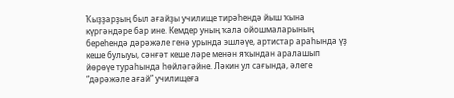Ҡыҙҙарҙың был ағайҙы училище тирәһендә йыш ҡына күргәндәре бар ине. Кемдер уның ҡала ойошмаларының береһендә дәрәжәле генә урында эшләүе, артистар араһында үҙ кеше булыуы, сәнғәт кеше ләре менән яҡындан аралашып йөрөүе тураһында һөйләгәйне. Ләкин ул сағында, әлеге “дәрәжәле ағай” училищеға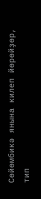Сөйөмбикә янына килеп йөрөйҙөр, тип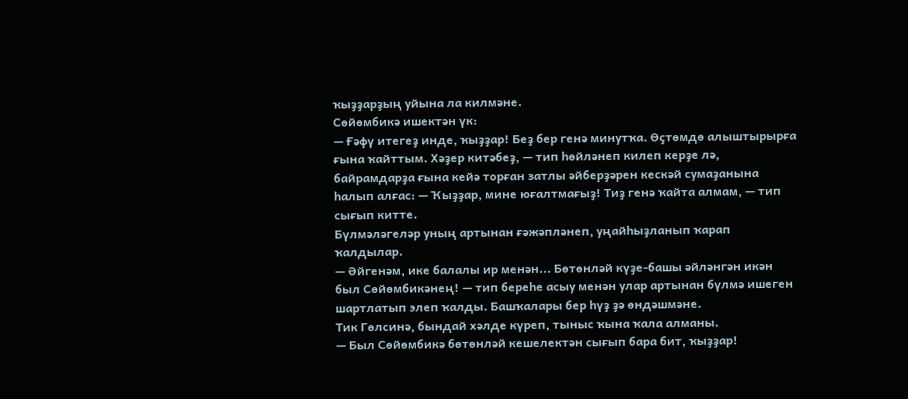ҡыҙҙарҙың уйына ла килмәне.
Сөйөмбикә ишектән үк:
— Ғәфү итегеҙ инде, ҡыҙҙар! Беҙ бер генә минутҡа. Өҫтөмдө алыштырырға ғына ҡайттым. Хәҙер китәбеҙ, — тип һөйләнеп килеп керҙе лә, байрамдарҙа ғына кейә торған затлы әйберҙәрен кескәй сумаҙанына һалып алғас: — Ҡыҙҙар, мине юғалтмағыҙ! Тиҙ генә ҡайта алмам, — тип сығып китте.
Бүлмәләгеләр уның артынан ғәжәпләнеп, уңайһыҙланып ҡарап ҡалдылар.
— Әйгенәм, ике балалы ир менән... Бөтөнләй күҙе-башы әйләнгән икән был Сөйөмбикәнең! — тип береһе асыу менән улар артынан бүлмә ишеген шартлатып элеп ҡалды. Башҡалары бер һүҙ ҙә өндәшмәне.
Тик Гөлсинә, бындай хәлде күреп, тыныс ҡына ҡала алманы.
— Был Сөйөмбикә бөтөнләй кешелектән сығып бара бит, ҡыҙҙар!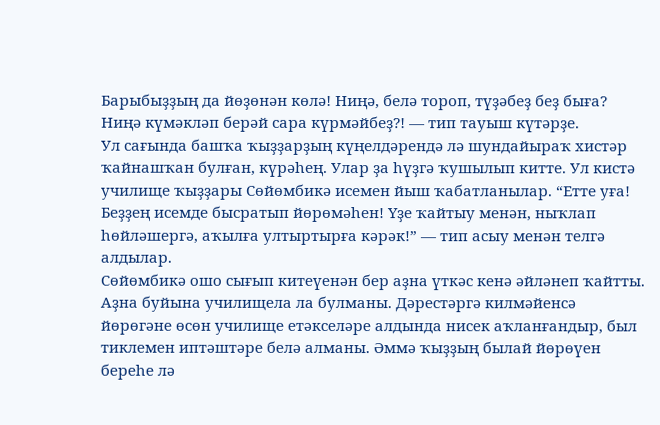Барыбыҙҙың да йөҙөнән көлә! Ниңә, белә тороп, түҙәбеҙ беҙ быға? Ниңә күмәкләп берәй сара күрмәйбеҙ?! — тип тауыш күтәрҙе.
Ул сағында башҡа ҡыҙҙарҙың күңелдәрендә лә шундайыраҡ хистәр ҡайнашҡан булған, күрәһең. Улар ҙа һүҙгә ҡушылып китте. Ул кистә училище ҡыҙҙары Сөйөмбикә исемен йыш ҡабатланылар. “Етте уға! Беҙҙең исемде бысратып йөрөмәһен! Үҙе ҡайтыу менән, ныҡлап һөйләшергә, аҡылға ултыртырға кәрәк!” — тип асыу менән телгә алдылар.
Сөйөмбикә ошо сығып китеүенән бер аҙна үткәс кенә әйләнеп ҡайтты. Аҙна буйына училищела ла булманы. Дәрестәргә килмәйенсә йөрөгәне өсөн училище етәкселәре алдында нисек аҡланғандыр, был тиклемен иптәштәре белә алманы. Әммә ҡыҙҙың былай йөрөүен береһе лә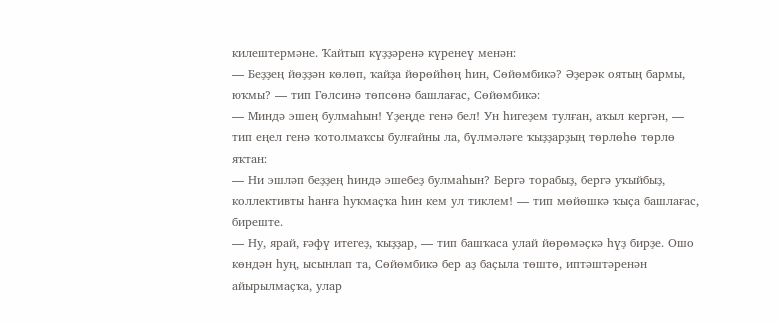килештермәне. Ҡайтып күҙҙәренә күренеү менән:
— Беҙҙең йөҙҙән көлөп, ҡайҙа йөрөйһөң һин, Сөйөмбикә? Әҙерәк оятың бармы, юҡмы? — тип Гөлсинә төпсөнә башлағас, Сөйөмбикә:
— Миндә эшең булмаһын! Үҙеңде генә бел! Ун һигеҙем тулған, аҡыл кергән, — тип еңел генә ҡотолмаҡсы булғайны ла, бүлмәләге ҡыҙҙарҙың төрлөһө төрлө яҡтан:
— Ни эшләп беҙҙең һиндә эшебеҙ булмаһын? Бергә торабыҙ, бергә уҡыйбыҙ, коллективты һанға һуҡмаҫҡа һин кем ул тиклем! — тип мөйөшкә ҡыҫа башлағас, биреште.
— Ну, ярай, ғәфү итегеҙ, ҡыҙҙар, — тип башҡаса улай йөрөмәҫкә һүҙ бирҙе. Ошо көндән һуң, ысынлап та, Сөйөмбикә бер аҙ баҫыла төштө, иптәштәренән айырылмаҫҡа, улар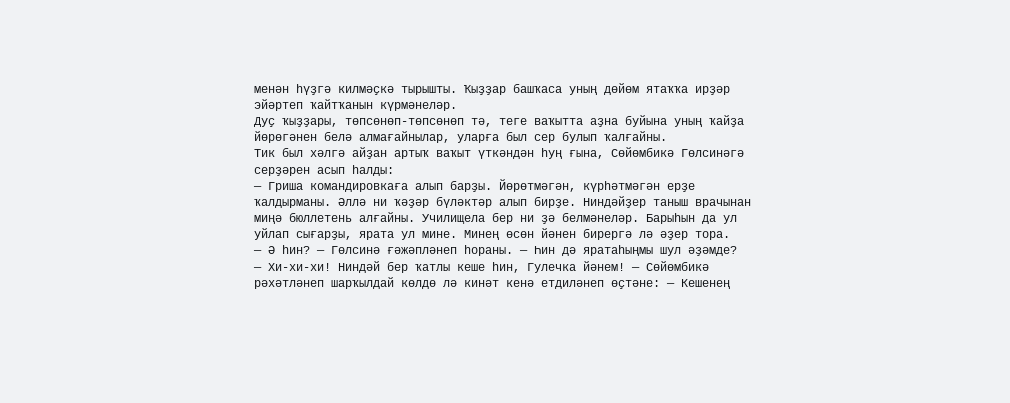менән һүҙгә килмәҫкә тырышты. Ҡыҙҙар башҡаса уның дөйөм ятаҡҡа ирҙәр эйәртеп ҡайтҡанын күрмәнеләр.
Дуҫ ҡыҙҙары, төпсөнөп-төпсөнөп тә, теге ваҡытта аҙна буйына уның ҡайҙа йөрөгәнен белә алмағайнылар, уларға был сер булып ҡалғайны.
Тик был хәлгә айҙан артыҡ ваҡыт үткәндән һуң ғына, Сөйөмбикә Гөлсинәгә серҙәрен асып һалды:
— Гриша командировкаға алып барҙы. Йөрөтмәгән, күрһәтмәгән ерҙе ҡалдырманы. Әллә ни ҡәҙәр бүләктәр алып бирҙе. Ниндәйҙер таныш врачынан миңә бюллетень алғайны. Училищела бер ни ҙә белмәнеләр. Барыһын да ул уйлап сығарҙы, ярата ул мине. Минең өсөн йәнен бирергә лә әҙер тора.
— Ә һин? — Гөлсинә ғәжәпләнеп һораны. — Һин дә яратаһыңмы шул әҙәмде?
— Хи-хи-хи! Ниндәй бер ҡатлы кеше һин, Гулечка йәнем! — Сөйөмбикә рәхәтләнеп шарҡылдай көлдө лә кинәт кенә етдиләнеп өҫтәне: — Кешенең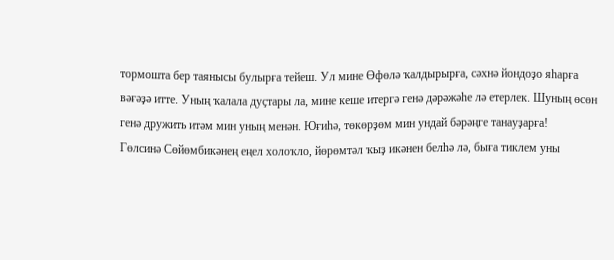тормошта бер таянысы булырға тейеш. Ул мине Өфөлә ҡалдырырға, сәхнә йондоҙо яһарға вәғәҙә итте. Уның ҡалала дуҫтары ла, мине кеше итергә генә дәрәжәһе лә етерлек. Шуның өсөн генә дружить итәм мин уның менән. Юғиһә, төкөрҙөм мин ундай бәрәңге танауҙарға!
Гөлсинә Сөйөмбикәнең еңел холоҡло, йөрөмтәл ҡыҙ икәнен белһә лә, быға тиклем уны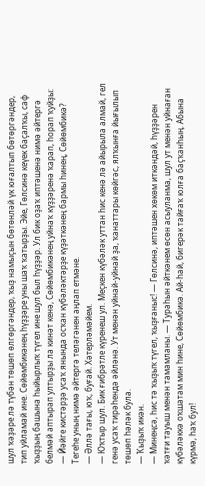шул ҡәҙәре лә түбән төшөп өлгөргәндер, ҡыҙ намыҫын бөтөнләй үк юғалтып бөтөргәндер, тип уйламай ине. Сөйөмбикәнең һүҙҙәре уны шаҡ ҡатырҙы. Эйе, Гөлсинә кеүек баҫалҡы, саф ҡыҙҙың башына һыйырлыҡ түгел ине шул был һүҙҙәр. Ул бик оҙаҡ иптәшенә нимә әйтергә белмәй аптырап ултырҙы ла кинәт кенә, Сөйөмбикәнең уйнаҡ күҙҙәренә ҡарап, һорап ҡуйҙы:
— Йәйге кистәрҙә усаҡ янында осҡан күбәләктәрҙе күҙәткәнең бармы һинең, Сөйөмбикә?
Тегеһе уның нимә әйтергә теләгәнен аңлап етмәне.
— Әллә тағы, юҡ, буғай. Хәтерләмәйем.
— Юҡтыр шул. Бик ғибрәтле күренеш ул. Меҫкен күбәләк уттан һис кенә лә айырыла алмай, гел генә усаҡ тирәһендә әйләнә. Ут менән уйнай-уйнай ҙа, ҡанаттары көйгәс, ялҡынға йығылып төшөп һәләк була.
— Ҡыҙыҡ икән.
— Минеңсә, һис тә ҡыҙыҡ түгел, ҡыҙғаныс! — Гөлсинә, иптәшен хөкөм иткәндәй, һүҙҙәрен ҡәтғи тауыш менән тамамланы. — Тураһын әйткәнем өсөн асыуланма, шул ут менән уйнаған күбәләккә оҡшатам мин һине, Сөйөмбикә. Ай-һай, бигерәк тайғаҡ юлға баҫҡанһың. Абына күрмә, һаҡ бул!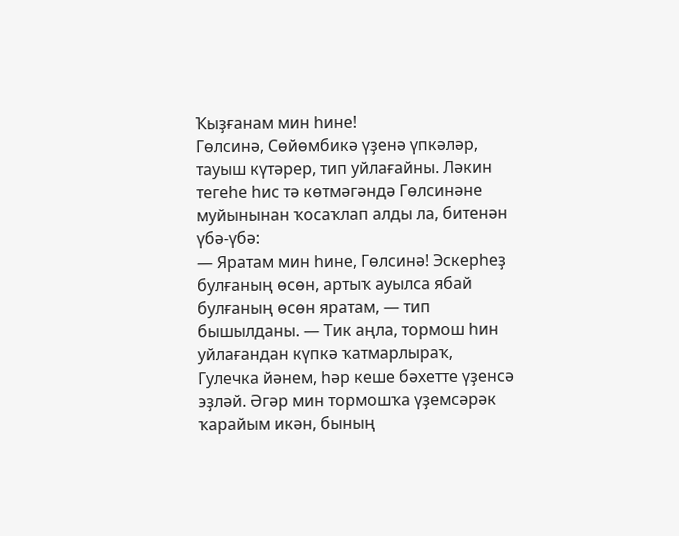Ҡыҙғанам мин һине!
Гөлсинә, Сөйөмбикә үҙенә үпкәләр, тауыш күтәрер, тип уйлағайны. Ләкин тегеһе һис тә көтмәгәндә Гөлсинәне муйынынан ҡосаҡлап алды ла, битенән үбә-үбә:
— Яратам мин һине, Гөлсинә! Эскерһеҙ булғаның өсөн, артыҡ ауылса ябай булғаның өсөн яратам, — тип бышылданы. — Тик аңла, тормош һин уйлағандан күпкә ҡатмарлыраҡ, Гулечка йәнем, һәр кеше бәхетте үҙенсә эҙләй. Әгәр мин тормошҡа үҙемсәрәк ҡарайым икән, бының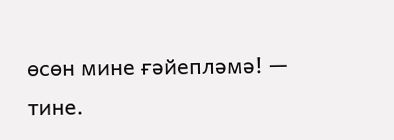өсөн мине ғәйепләмә! — тине.